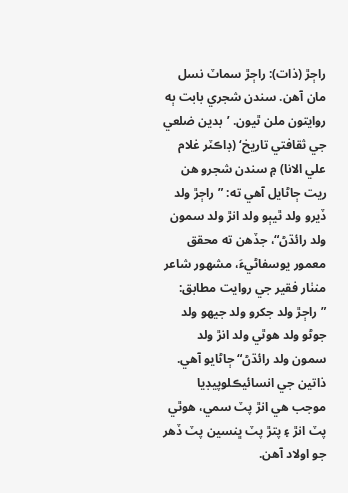راڄڙ (ذات): راڄڙ سماٽ نسل مان آهن. سندن شجري بابت ٻه روايتون ملن ٿيون. ’بدين ضلعي جي ثقافتي تاريخ‘ (ڊاڪٽر غلام علي الانا) ۾ سندن شجرو هن ريت ڄاڻايل آهي ته: ”راڄڙ ولد ڏيرو ولد ٿيٻو ولد انڙ ولد سمون ولد رائڌڻ“، جڏهن ته محقق معمور يوسفاڻيءَ، مشهور شاعر منٺار فقير جي روايت مطابق: ”راڄڙ ولد جکرو ولد جيهو ولد جوڻو ولد هوٿي ولد انڙ ولد سمون ولد رائڌڻ“ ڄاڻايو آهي.
ذاتين جي انسائيڪلوپيڊيا موجب هي انڙ پٽ سمي، هوٿي پٽ انڙ ۽ پتڙ پٽ ڀنسين پٽ ڏهر جو اولاد آهن.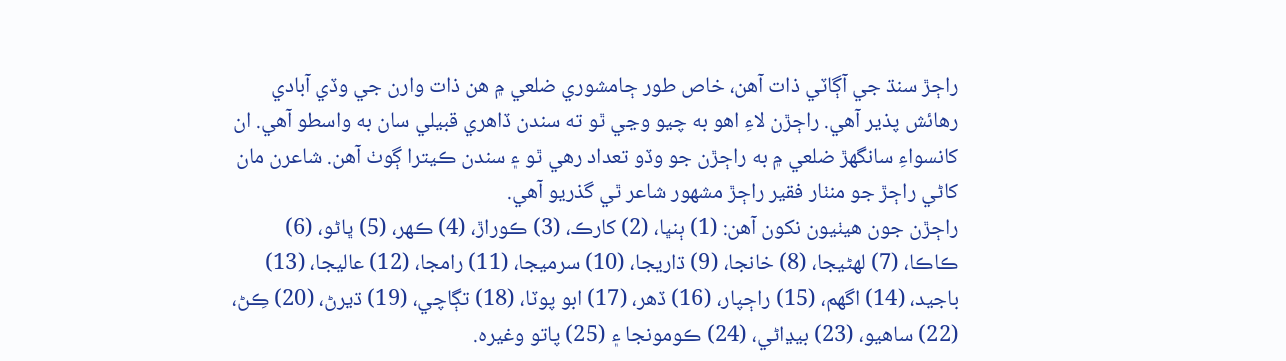راڄڙ سنڌ جي آڳاٽي ذات آهن، خاص طور ڄامشوري ضلعي ۾ هن ذات وارن جي وڏي آبادي رهائش پذير آهي. راڄڙن لاءِ اهو به چيو وڃي ٿو ته سندن ڏاهري قبيلي سان به واسطو آهي. ان کانسواءِ سانگهڙ ضلعي ۾ به راڄڙن جو وڏو تعداد رهي ٿو ۽ سندن ڪيترا ڳوٺ آهن. شاعرن مان کاڻي راڄڙ جو منٺار فقير راڄڙ مشهور شاعر ٿي گذريو آهي.
راڄڙن جون هيٺيون نکون آهن: (1) ٻنڀا، (2) کارڪ، (3) ڪوراڙ، (4) ڪهر، (5) ڀاڻو، (6) ڪاڪا، (7) لهڻيجا، (8) خانجا، (9) ڌاريجا، (10) سرميجا، (11) رامجا، (12) عاليجا، (13) باجيد، (14) اگھم، (15) راڄپار، (16) ڏهر، (17) ابو پوٽا، (18) تڳاچي، (19) ڌيرڻ، (20) ڪِڻ، (22) ساهيو، (23) بيڍاڻي، (24) ڪومونجا ۽ (25) پاتو وغيره.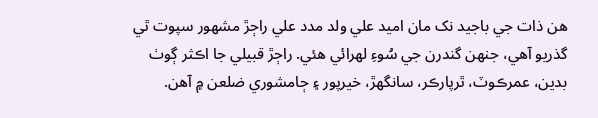هن ذات جي باجيد نک مان اميد علي ولد مدد علي راڄڙ مشهور سپوت ٿي گذريو آهي، جنهن گندرن جي سُوءِ لهرائي هئي. راڄڙ قبيلي جا اڪثر ڳوٺ بدين، عمرڪوٽ، ٿرپارڪر، سانگھڙ، خيرپور ۽ ڄامشوري ضلعن ۾ آهن.